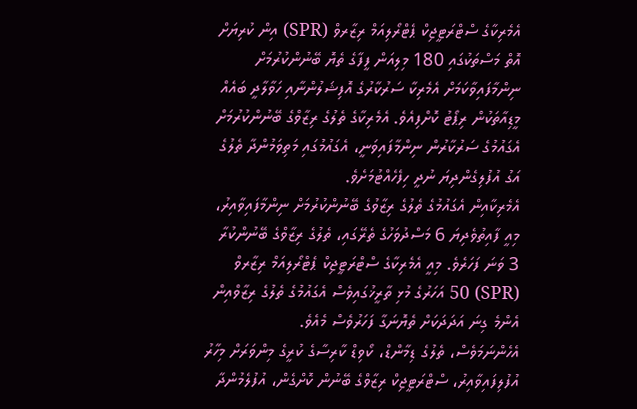އެމެރިކާގެ ސްޓްރަޓީޖިކް ޕެޓްރޯލިއަމް ރިޒާރވް (SPR) އިން ކުރިޔަށް އޮތް މަސްތަކުގައި 180 މިލިއަން ފީފާގެ ތެޔޮ ބޭނުންކުރުމަށް ނިންމާފައިވާކަމަށް އެމެރިކާ ސަރުކާރުގެ އޮފިޝަލުންނާއި ހަވާލާދީ ބައެއް މީޑިއާތަކުން ރިޕޯޓު ކޮށްފިއެވެ. އެމެރިކާގެ ތެލުގެ ރިޒާވްގެ ބޭނުންކުރުމަށް އެގައުމުގެ ސަރުކާރުން ނިންމާފައިވަނީ، އެގައުމުގައި މަތިވަމުންދާ ތެލުގެ އަގު އުފުލިގެންދިޔަ ނުދީ ހިފެހެއްޓުމަށެވެ.
އެމެރިކާއިން އެގައުމުގެ ތެލުގެ ރިޒާވުގެ ބޭނުންކުރުމަށް ނިންމާފައިވާއިރު، މިއީ ފާއިތުވެދިޔަ 6 މަސްދުވަހުގެ ތެރޭގައި، ތެލުގެ ރިޒާވްގެ ބޭނުންކުރާ 3 ވަނަ ފަހަރެވެ. މިއީ އެމެރިކާގެ ސްޓްރަޓީޖިކް ޕެޓްރޯލިއަމް ރިޒާރވް (SPR) 50 އަހަރުގެ މުޅި ތާރީޚުގައިވެސް އެގައުމުގެ ތެލުގެ ރިޒާވްއިން އެންމެ ގިނަ އަދަދަކަށް ތެޔޮނަގާ ފަހަރުވެސް މެއެވެ.
އެހެންނަމަވެސް، ތެލުގެ ޑިމާންޑް، ކޯވިޑް ކާރިސާގެ ކުރީގެ މިންވަރަށް މިހާރު އުފުލިފައިވާއިރު، ސްޓްރަޓީޖިކް ރިޒާވްގެ ބޭނުން ކޮށްގެން، އުފުލެމުންދާ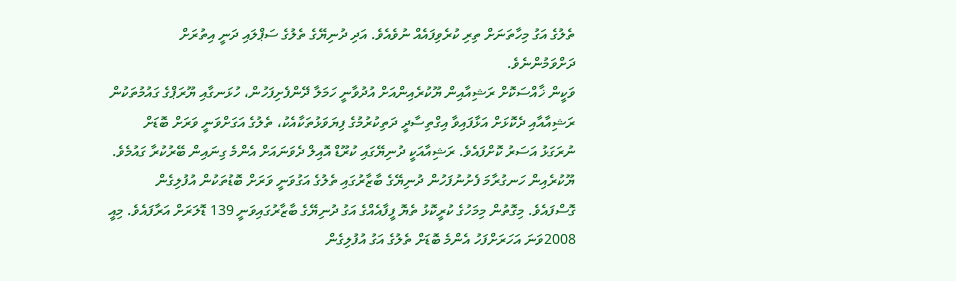ތެލުގެ އަގު މިހާތަނަށް ތިރި ކުރެވިފައެއް ނުވެއެވެ. އަދި ދުނިޔޭގެ ތެލުގެ ސަޕްލައި ދަނީ އިތުރަށް ދަށްވަމުންނެވެ.
ވަކީން ޚާއްސަކޮށް ރަޝިއާއިން ޔޫކުރެއިންއަށް އުދުވާނީ ހަމަލާ ދޭންފެށިފަހުން، ހުޅަނގާއި ޔޫރަޕްގެ ގައުމުތަކުން ރަޝިއާއާއި ދެކޮޅަށް އަޅާފައިވާ އިގްތިސާދީ ދަތިކުރުމުގެ ފިޔަވަޅުތަކާއެކު، ތެލުގެ އަގަށްވަނީ ވަރަށް ބޮޑަށް ނުރަގަޅު އަސަރު ކޮށްފައެވެ. ރަޝިއާއަކީ ދުނިޔޭގައި ކުރޫޑް އޮއިލް ދެވަނައަށް އެންމެ ގިނައިން ބޭރުކުރާ ގައުމެވެ.
ޔޫކުރެއިން ހަނގުރާމަ ފެށުނުފަހުން ދުނިޔޭގެ ބާޒާރުގައި ތެލުގެ އަގުވަނީ ވަރަށް ބޮޑުތަކުން އުފުލިގެން ގޮސްފައެވެ. މިގޮތުން މިމަހުގެ ކުރީކޮޅު ތެޔޮ ފީފާއެއްގެ އަގު ދުނިޔޭގެ ބާޒާރުގައިވަނީ 139 ޑޮލަރަށް އަރާފައެވެ. މިއީ 2008ވަނަ އަހަރަށްފަހު އެންމެ ބޮޑަށް ތެލުގެ އަގު އުފުލިގެން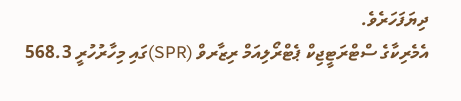ދިޔަފަހަރެވެ.
އެމެރިކާގެ ސްޓްރަޓީޖިކް ޕެޓްރޯލިއަމް ރިޒާރވް (SPR)ގައި މިހާރުހުރީ 568.3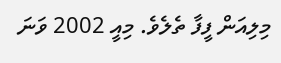މިލިއަން ފީފާ ތެލެވެ. މިއީ 2002 ވަނަ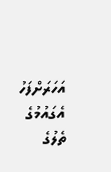އަހަރަށްފަހު އެގައުމުގެ ތެލުގެ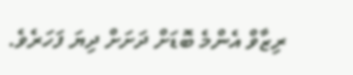ރިޒާވް އެންމެ ބޮޑަށް ދަށަށް ދިޔަ ފަހަރެވެ.